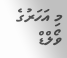މި އަހަރުގެ ވޯލްޑް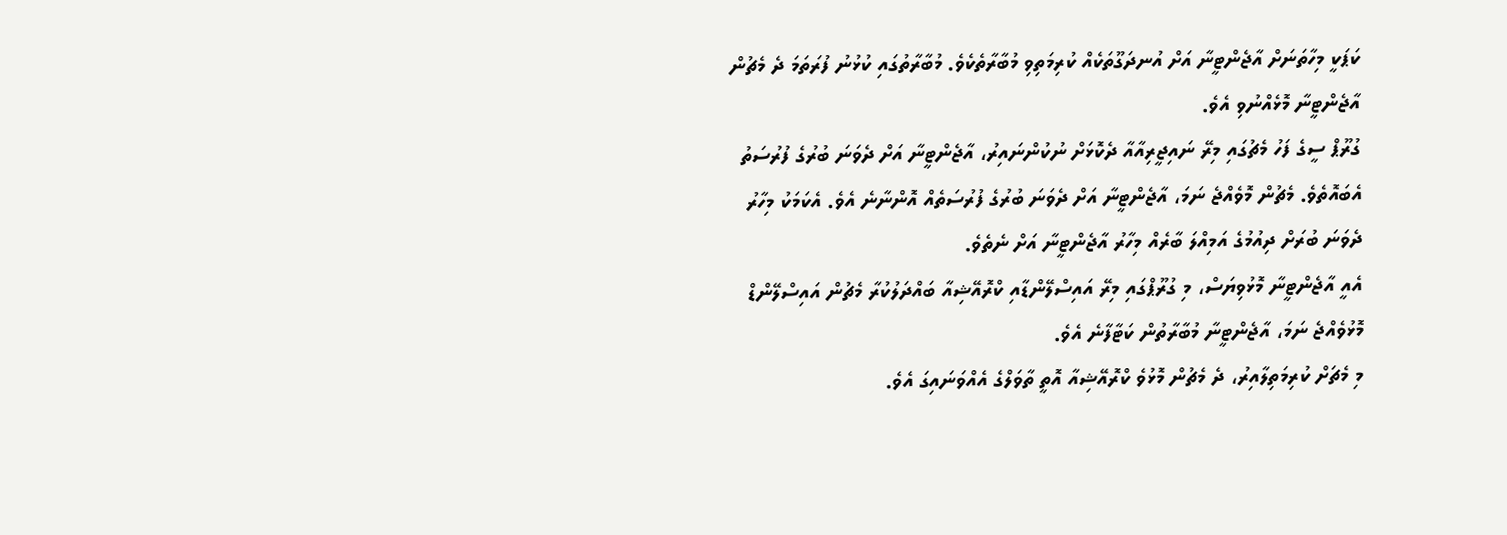ކަޕަކީ މިހާތަނަށް އާޖެންޓީނާ އަށް އުނދަގޫތަކެއް ކުރިމަތިވި މުބާރާތެކެވެ. މުބާރާތުގައި ކުޅުނު ފުރަތަމަ ދެ މެޗުން އާޖެންޓީނާ މޮޅެއްނުވި އެވެ.
ގުރޫޕް ސީގެ ފަހު މެޗުގައި މިރޭ ނައިޖީރިއާއާ ދެކޮޅަށް ނުކުންނައިރު، އާޖެންޓީނާ އަށް ދެވަނަ ބުރުގެ ފުރުސަތު އެބައޮތެވެ. މެޗުން މޮވެއްޖެ ނަމަ، އާޖެންޓީނާ އަށް ދެވަނަ ބުރުގެ ފުރުސަތެއް އޮންނާނެ އެވެ. އެކަމަކު މިހާރު ދެވަނަ ބުރަށް ދިއުމުގެ އަމިއްލަ ބާރެއް މިހާރު އާޖެންޓީނާ އަށް ނެތެވެ.
އެއީ އާޖެންޓީނާ މޮޅުވިޔަސް، މި ގުރޫޕްގައި މިރޭ އައިސްލޭންޑާއި ކްރޮއޭޝިއާ ބައްދަލުކުރާ މެޗުން އައިސްލޭންޑް މޮޅުވެއްޖެ ނަމަ، އާޖެންޓީނާ މުބާރާތުން ކަޓާފާނެ އެވެ.
މި މެޗަށް ކުރިމަތިލާއިރު، ދެ މެޗުން މޮޅުވެ ކްރޮއޭޝިއާ އޮތީ ތާވަލްގެ އެއްވަނައިގަ އެވެ.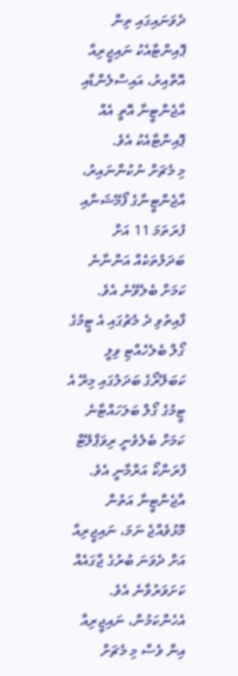ދެވަނައިގައި ތިން ޕޮއިންޓާއެކު ނައިޖީރިއާ އޮތްއިރު، އައިސްލެންޑާއި އާޖެންޓީނާ އޮތީ އެއް ޕޮއިންޓާއެކު އެވެ.
މި މެޗަށް ނުކުންނައިރު، އާޖެންޓީނާގެ ފޯމޭޝަނާއި ފުރަތަމަ 11 އަށް ބަދަލުތަކެއް އަންނާނެ ކަމަށް ބެލެވޭނެ އެވެ. ފާއިތުވި ދެ މެޗުގައި އެ ޓީމުގެ ގޯލް ބެލެހެއްޓި ވިލީ ކަބަލޭރޯގެ ބަދަލުގައި މިރޭ އެ ޓީމުގެ ގޯލް ބަލަހައްޓާނެ ކަމަށް ބެލެވެނީ ރިވަޕްލޭޓް ފްރަންކޯ އަރްމާނީ އެވެ.
އާޖެންޓީނާ އަތުން މޮޅުވެއްޖެ ނަމަ، ނައިޖީރިއާ އަށް ދެވަނަ ބުރުގެ ޖާގައެއް ކަށަވަރުވާނެ އެވެ. އެހެންކަމުން، ނައިޖީރިއާ އިން ވެސް މި މެޗަށް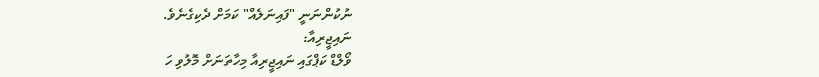ނުކުންނަނީ "ފައިނަލެއް" ކަމަށް ދެކިގެނެވެ.
ނައިޖީރިއާ:
ވޯލްޑް ކަޕްގައި ނައިޖީރިއާ މިހާތަނަށް މޮލުވި ހަ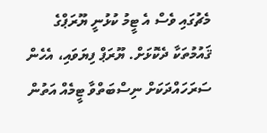މެޗުގައި ވެސް އެ ޓީމު ކުޅުނީ ޔޫރަޕްގެ ޤައުމުތަކާ ދެކޮޅަށް. ޔޫރަޕް ފިޔަވައި، އެހެން ސަރަހައްދަކަށް ނިސްބަތްވާ ޓީމެއް އަތުން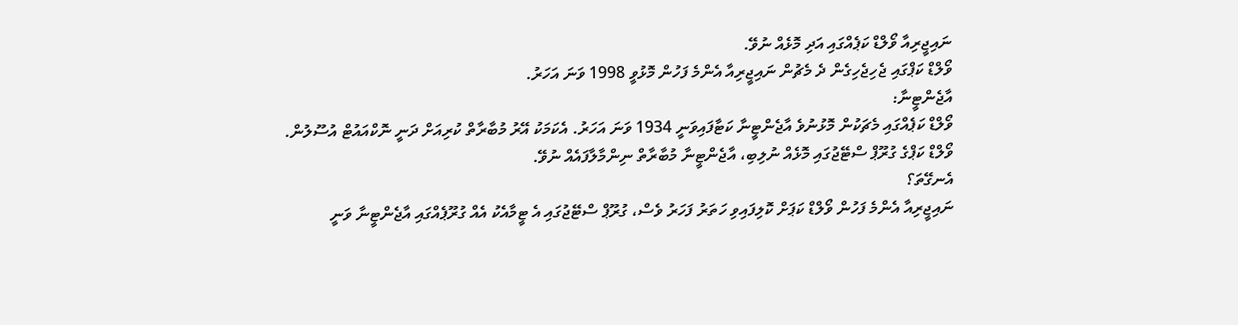ނައިޖީރިއާ ވޯލްޑް ކަޕެއްގައި އަދި މޮޅެއް ނުވޭ.
ވޯލްޑް ކަޕްގައި ޖެހިޖެހިގެން ދެ މެޗުން ނައިޖީރިއާ އެންމެ ފަހުން މޮޅުވީ 1998 ވަނަ އަހަރު.
އާޖެންޓީނާ:
ވޯލްޑް ކަޕެއްގައި މެޗަކުން މޮޅުނުވެ އާޖެންޓީނާ ކަޓާފައިވަނީ 1934 ވަނަ އަހަރު. އެކަމަކު އޭރު މުބާރާތް ކުރިއަށް ދަނީ ނޮކްއައުޓް އުސޫލުން.
ވޯލްޑް ކަޕްގެ ގުރޫޕް ސްޓޭޖުގައި މޮޅެއް ނުލިބި، އާޖެންޓީނާ މުބާރާތް ނިންމާލާފައެއް ނުވޭ.
އެނގޭތަ؟
ނައިޖީރިއާ އެންމެ ފަހުން ވޯލްޑް ކަޕަށް ކޮލިފައިވި ހަތަރު ފަހަރު ވެސް، ގުރޫޕް ސްޓޭޖުގައި އެ ޓީމާއެކު އެއް ގުރޫޕެއްގައި އާޖެންޓީނާ ވަނީ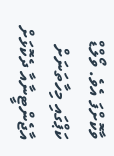ވާކޮށްފަ އެވެ. ވޯލްޑް ކަޕްގައި މިހާތަނަށް އާޖެންޓީނާއާ ދެކޮޅަށް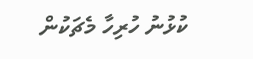ކުޅުނު ހުރިހާ މެޗަކުން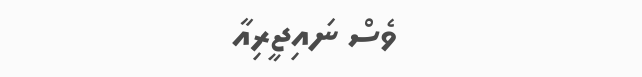ވެސް ނައިޖީރިއާ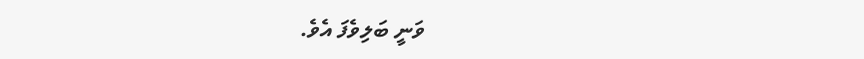ވަނީ ބަލިވެފަ އެވެ.